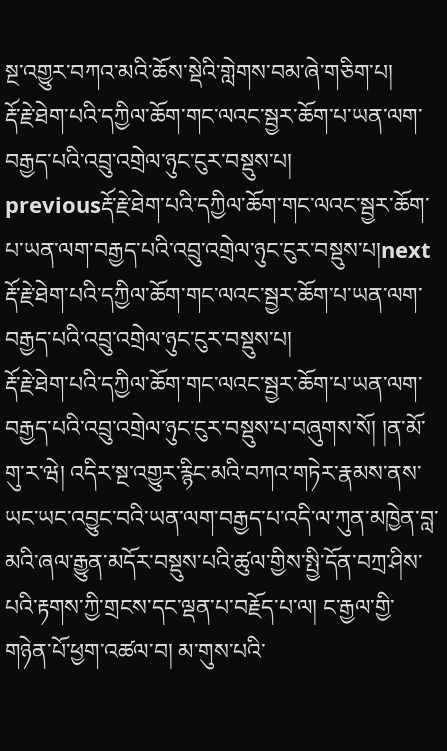སྔ་འགྱུར་བཀའ་མའི་ཆོས་སྡེའི་གླེགས་བམ་ཞེ་གཅིག་པ།
རྡོ་རྗེ་ཐེག་པའི་དཀྱིལ་ཆོག་གང་ལའང་སྦྱར་ཆོག་པ་ཡན་ལག་བརྒྱད་པའི་འབྲུ་འགྲེལ་ཉུང་ངུར་བསྡུས་པ།
previousརྡོ་རྗེ་ཐེག་པའི་དཀྱིལ་ཆོག་གང་ལའང་སྦྱར་ཆོག་པ་ཡན་ལག་བརྒྱད་པའི་འབྲུ་འགྲེལ་ཉུང་ངུར་བསྡུས་པ།next
རྡོ་རྗེ་ཐེག་པའི་དཀྱིལ་ཆོག་གང་ལའང་སྦྱར་ཆོག་པ་ཡན་ལག་བརྒྱད་པའི་འབྲུ་འགྲེལ་ཉུང་ངུར་བསྡུས་པ།
རྡོ་རྗེ་ཐེག་པའི་དཀྱིལ་ཆོག་གང་ལའང་སྦྱར་ཆོག་པ་ཡན་ལག་བརྒྱད་པའི་འབྲུ་འགྲེལ་ཉུང་ངུར་བསྡུས་པ་བཞུགས་སོ། །ན་མོ་གུ་ར་ཝེ། འདིར་སྔ་འགྱུར་རྙིང་མའི་བཀའ་གཏེར་རྣམས་ནས་ཡང་ཡང་འབྱུང་བའི་ཡན་ལག་བརྒྱད་པ་འདི་ལ་ཀུན་མཁྱེན་བླ་མའི་ཞལ་རྒྱུན་མདོར་བསྡུས་པའི་ཚུལ་གྱིས་སྤྱི་དོན་བཀྲ་ཤིས་པའི་རྟགས་ཀྱི་གྲངས་དང་ལྡན་པ་བརྗོད་པ་ལ། ང་རྒྱལ་གྱི་གཉེན་པོ་ཕྱག་འཚལ་བ། མ་གུས་པའི་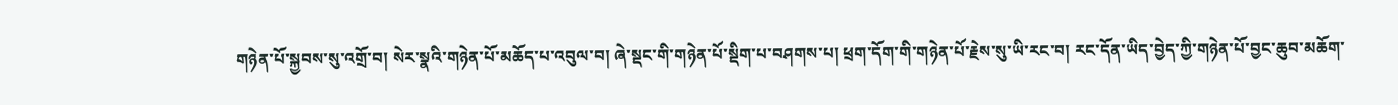གཉེན་པོ་སྐྱབས་སུ་འགྲོ་བ། སེར་སྣའི་གཉེན་པོ་མཆོད་པ་འབུལ་བ། ཞེ་སྡང་གི་གཉེན་པོ་སྡིག་པ་བཤགས་པ། ཕྲག་དོག་གི་གཉེན་པོ་རྗེས་སུ་ཡི་རང་བ། རང་དོན་ཡིད་བྱེད་ཀྱི་གཉེན་པོ་བྱང་ཆུབ་མཆོག་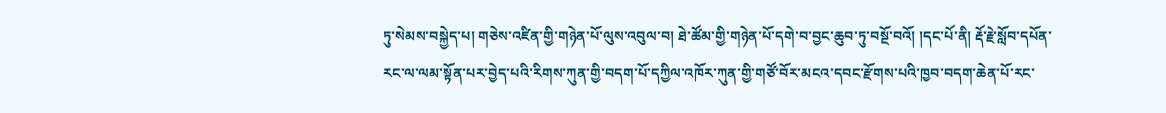ཏུ་སེམས་བསྐྱེད་པ། གཅེས་འཛིན་གྱི་གཉེན་པོ་ལུས་འབུལ་བ། ཐེ་ཚོམ་གྱི་གཉེན་པོ་དགེ་བ་བྱང་ཆུབ་ཏུ་བསྔོ་བའོ། །དང་པོ་ནི། རྡོ་རྗེ་སློབ་དཔོན་རང་ལ་ལམ་སྟོན་པར་བྱེད་པའི་རིགས་ཀུན་གྱི་བདག་པོ་དཀྱིལ་འཁོར་ཀུན་གྱི་གཙོ་བོར་མངའ་དབང་རྫོགས་པའི་ཁྱབ་བདག་ཆེན་པོ་རང་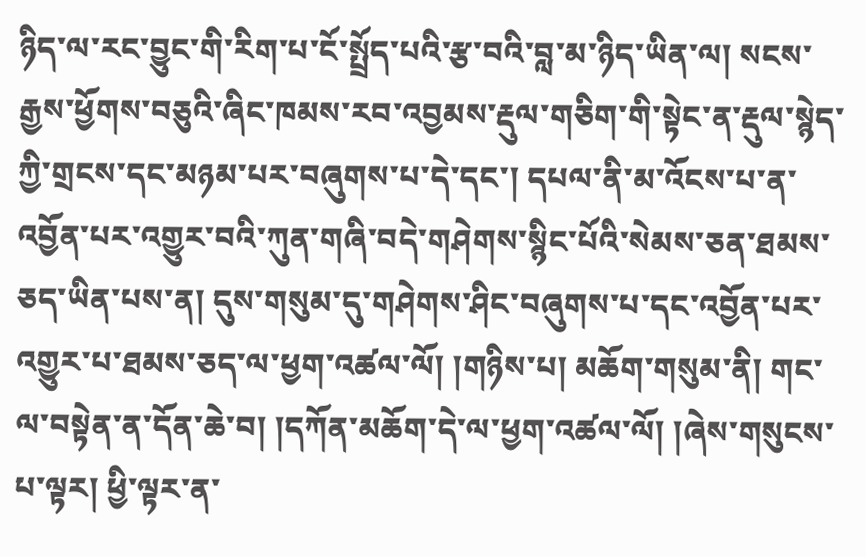ཉིད་ལ་རང་བྱུང་གི་རིག་པ་ངོ་སྤྲོད་པའི་རྩ་བའི་བླ་མ་ཉིད་ཡིན་ལ། སངས་རྒྱས་ཕྱོགས་བཅུའི་ཞིང་ཁམས་རབ་འབྱམས་རྡུལ་གཅིག་གི་སྟེང་ན་རྡུལ་སྙེད་ཀྱི་གྲངས་དང་མཉམ་པར་བཞུགས་པ་དེ་དང་། དཔལ་ནི་མ་འོངས་པ་ན་འབྱོན་པར་འགྱུར་བའི་ཀུན་གཞི་བདེ་གཤེགས་སྙིང་པོའི་སེམས་ཅན་ཐམས་ཅད་ཡིན་པས་ན། དུས་གསུམ་དུ་གཤེགས་ཤིང་བཞུགས་པ་དང་འབྱོན་པར་འགྱུར་པ་ཐམས་ཅད་ལ་ཕྱག་འཚལ་ལོ། །གཉིས་པ། མཆོག་གསུམ་ནི། གང་ལ་བསྟེན་ན་དོན་ཆེ་བ། །དཀོན་མཆོག་དེ་ལ་ཕྱག་འཚལ་ལོ། །ཞེས་གསུངས་པ་ལྟར། ཕྱི་ལྟར་ན་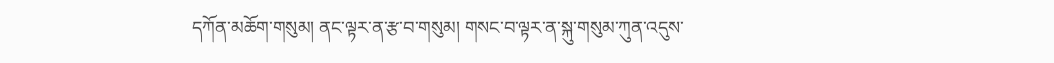དཀོན་མཆོག་གསུམ། ནང་ལྟར་ན་རྩ་བ་གསུམ། གསང་བ་ལྟར་ན་སྐུ་གསུམ་ཀུན་འདུས་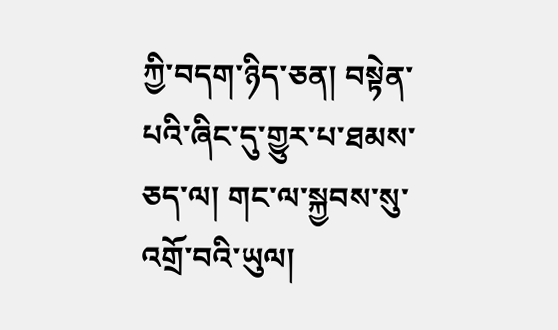ཀྱི་བདག་ཉིད་ཅན། བསྟེན་པའི་ཞིང་དུ་གྱུར་པ་ཐམས་ཅད་ལ། གང་ལ་སྐྱབས་སུ་འགྲོ་བའི་ཡུལ།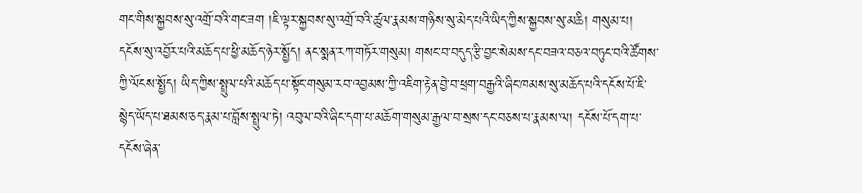གང་གིས་སྐྱབས་སུ་འགྲོ་བའི་གང་ཟག །ཇི་ལྟར་སྐྱབས་སུ་འགྲོ་བའི་ཚུལ་རྣམས་གཉིས་སུ་མེད་པའི་ཡིད་ཀྱིས་སྐྱབས་སུ་མཆི། གསུམ་པ། དངོས་སུ་འབྱོར་པའི་མཆོད་པ་ཕྱི་མཆོད་ཉེར་སྤྱོད། ནང་སྨན་རཀ་གཏོར་གསུམ། གསང་བ་བདུད་རྩི་བྱང་སེམས་དང་བཟའ་བཅའ་བཏུང་བའི་ཚོགས་ཀྱི་ལོངས་སྤྱོད། ཡིད་ཀྱིས་སྤྲུལ་པའི་མཆོད་པ་སྟོང་གསུམ་རབ་འབྱམས་ཀྱི་འཇིག་རྟེན་བྱེ་བ་ཕྲག་བརྒྱའི་ཞིང་ཁམས་སུ་མཆོད་པའི་དངོས་པོ་ཇི་སྙེད་ཡོད་པ་ཐམས་ཅད་རྣམ་པ་བློས་སྤྲུལ་ཏེ། འབུལ་བའི་ཞིང་དག་པ་མཆོག་གསུམ་རྒྱལ་བ་སྲས་དང་བཅས་པ་རྣམས་ལ། དངོས་པོ་དག་པ་དངོས་ཞེན་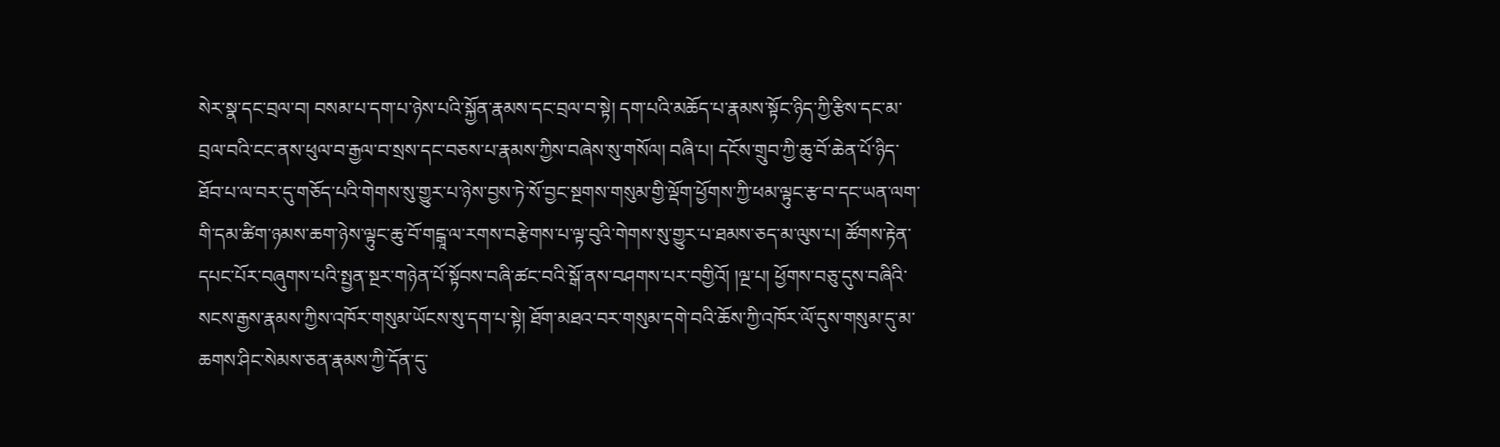སེར་སྣ་དང་བྲལ་བ། བསམ་པ་དག་པ་ཉེས་པའི་སྐྱོན་རྣམས་དང་བྲལ་བ་སྟེ། དག་པའི་མཆོད་པ་རྣམས་སྟོང་ཉིད་ཀྱི་རྩིས་དང་མ་བྲལ་བའི་ངང་ནས་ཕུལ་བ་རྒྱལ་བ་སྲས་དང་བཅས་པ་རྣམས་ཀྱིས་བཞེས་སུ་གསོལ། བཞི་པ། དངོས་གྲུབ་ཀྱི་ཆུ་བོ་ཆེན་པོ་ཉིད་ཐོབ་པ་ལ་བར་དུ་གཅོད་པའི་གེགས་སུ་གྱུར་པ་ཉེས་བྱས་ཏེ་སོ་བྱང་སྔགས་གསུམ་གྱི་ལྡོག་ཕྱོགས་ཀྱི་ཕམ་ལྟུང་རྩ་བ་དང་ཡན་ལག་གི་དམ་ཚིག་ཉམས་ཆག་ཉེས་ལྟུང་ཆུ་བོ་གངྒཱ་ལ་རགས་བརྩེགས་པ་ལྟ་བུའི་གེགས་སུ་གྱུར་པ་ཐམས་ཅད་མ་ལུས་པ། ཚོགས་རྟེན་དཔང་པོར་བཞུགས་པའི་སྤྱན་སྔར་གཉེན་པོ་སྟོབས་བཞི་ཚང་བའི་སྒོ་ནས་བཤགས་པར་བགྱིའོ། །ལྔ་པ། ཕྱོགས་བཅུ་དུས་བཞིའི་སངས་རྒྱས་རྣམས་ཀྱིས་འཁོར་གསུམ་ཡོངས་སུ་དག་པ་སྟེ། ཐོག་མཐའ་བར་གསུམ་དགེ་བའི་ཆོས་ཀྱི་འཁོར་ལོ་དུས་གསུམ་དུ་མ་ཆགས་ཤིང་སེམས་ཅན་རྣམས་ཀྱི་དོན་དུ་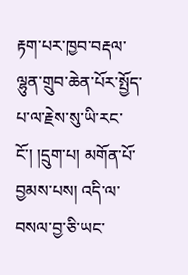རྟག་པར་ཁྱབ་བརྡལ་ལྷུན་གྲུབ་ཆེན་པོར་སྤྱོད་པ་ལ་རྗེས་སུ་ཡི་རང་ངོ་། །དྲུག་པ། མགོན་པོ་བྱམས་པས། འདི་ལ་བསལ་བྱ་ཅི་ཡང་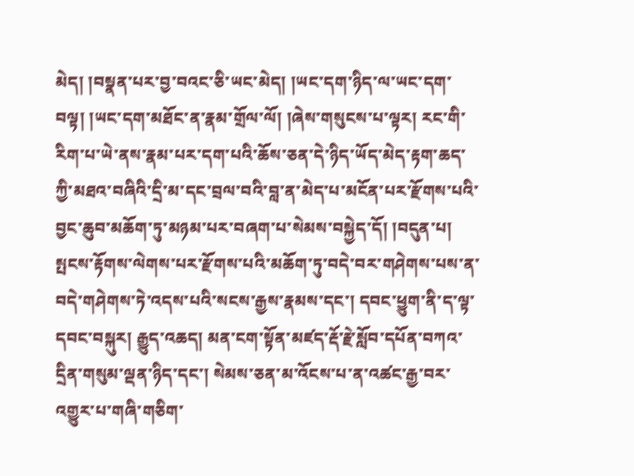མེད། །བསྣན་པར་བྱ་བའང་ཅི་ཡང་མེད། །ཡང་དག་ཉིད་ལ་ཡང་དག་བལྟ། །ཡང་དག་མཐོང་ན་རྣམ་གྲོལ་ལོ། །ཞེས་གསུངས་པ་ལྟར། རང་གི་རིག་པ་ཡེ་ནས་རྣམ་པར་དག་པའི་ཆོས་ཅན་དེ་ཉིད་ཡོད་མེད་རྟག་ཆད་ཀྱི་མཐའ་བཞིའི་དྲི་མ་དང་བྲལ་བའི་བླ་ན་མེད་པ་མངོན་པར་རྫོགས་པའི་བྱང་ཆུབ་མཆོག་ཏུ་མཉམ་པར་བཞག་པ་སེམས་བསྐྱེད་དོ། །བདུན་པ། སྤངས་རྟོགས་ལེགས་པར་རྫོགས་པའི་མཆོག་ཏུ་བདེ་བར་གཤེགས་པས་ན་བདེ་གཤེགས་ཏེ་འདས་པའི་སངས་རྒྱས་རྣམས་དང་། དབང་ཕྱུག་ནི་ད་ལྟ་དབང་བསྐུར། རྒྱུད་འཆད། མན་ངག་སྟོན་མཛད་རྡོ་རྗེ་སློབ་དཔོན་བཀའ་དྲིན་གསུམ་ལྡན་ཉིད་དང་། སེམས་ཅན་མ་འོངས་པ་ན་འཚང་རྒྱ་བར་འགྱུར་པ་གཞི་གཅིག་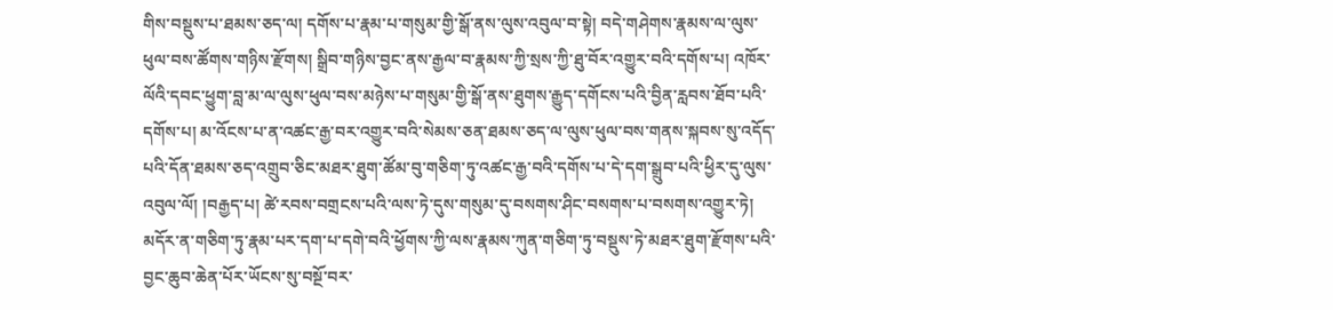གིས་བསྡུས་པ་ཐམས་ཅད་ལ། དགོས་པ་རྣམ་པ་གསུམ་གྱི་སྒོ་ནས་ལུས་འབུལ་བ་སྟེ། བདེ་གཤེགས་རྣམས་ལ་ལུས་ཕུལ་བས་ཚོགས་གཉིས་རྫོགས། སྒྲིབ་གཉིས་བྱང་ནས་རྒྱལ་བ་རྣམས་ཀྱི་སྲས་ཀྱི་ཐུ་བོར་འགྱུར་བའི་དགོས་པ། འཁོར་ལོའི་དབང་ཕྱུག་བླ་མ་ལ་ལུས་ཕུལ་བས་མཉེས་པ་གསུམ་གྱི་སྒོ་ནས་ཐུགས་རྒྱུད་དགོངས་པའི་བྱིན་རླབས་ཐོབ་པའི་དགོས་པ། མ་འོངས་པ་ན་འཚང་རྒྱ་བར་འགྱུར་བའི་སེམས་ཅན་ཐམས་ཅད་ལ་ལུས་ཕུལ་བས་གནས་སྐབས་སུ་འདོད་པའི་དོན་ཐམས་ཅད་འགྲུབ་ཅིང་མཐར་ཐུག་ཚོམ་བུ་གཅིག་ཏུ་འཚང་རྒྱ་བའི་དགོས་པ་དེ་དག་སྒྲུབ་པའི་ཕྱིར་དུ་ལུས་འབུལ་ལོ། །བརྒྱད་པ། ཚེ་རབས་བགྲངས་པའི་ལས་ཏེ་དུས་གསུམ་དུ་བསགས་ཤིང་བསགས་པ་བསགས་འགྱུར་ཏེ། མདོར་ན་གཅིག་ཏུ་རྣམ་པར་དག་པ་དགེ་བའི་ཕྱོགས་ཀྱི་ལས་རྣམས་ཀུན་གཅིག་ཏུ་བསྡུས་ཏེ་མཐར་ཐུག་རྫོགས་པའི་བྱང་ཆུབ་ཆེན་པོར་ཡོངས་སུ་བསྔོ་བར་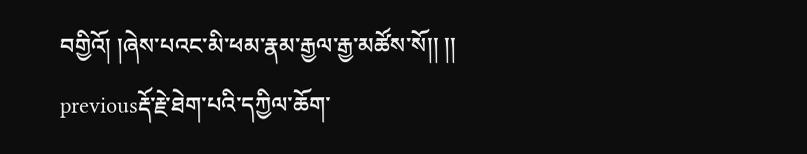བགྱིའོ། །ཞེས་པའང་མི་ཕམ་རྣམ་རྒྱལ་རྒྱ་མཚོས་སོ།། །།
previousརྡོ་རྗེ་ཐེག་པའི་དཀྱིལ་ཆོག་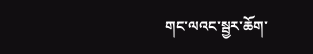གང་ལའང་སྦྱར་ཆོག་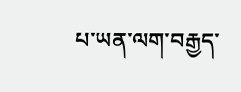པ་ཡན་ལག་བརྒྱད་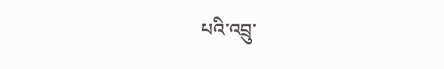པའི་འབྲུ་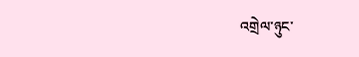འགྲེལ་ཉུང་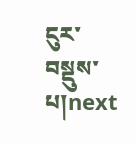ངུར་བསྡུས་པ།next